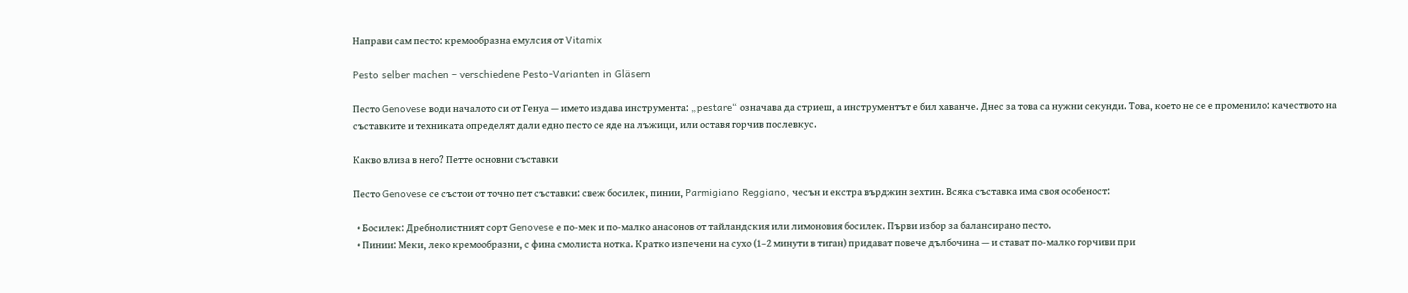Направи сам песто: кремообразна емулсия от Vitamix

Pesto selber machen – verschiedene Pesto-Varianten in Gläsern

Песто Genovese води началото си от Генуа — името издава инструмента: „pestare“ означава да стриеш, а инструментът е бил хаванче. Днес за това са нужни секунди. Това, което не се е променило: качеството на съставките и техниката определят дали едно песто се яде на лъжици, или оставя горчив послевкус.

Какво влиза в него? Петте основни съставки

Песто Genovese се състои от точно пет съставки: свеж босилек, пинии, Parmigiano Reggiano, чесън и екстра върджин зехтин. Всяка съставка има своя особеност:

  • Босилек: Дребнолистният сорт Genovese е по-мек и по-малко анасонов от тайландския или лимоновия босилек. Първи избор за балансирано песто.
  • Пинии: Меки, леко кремообразни, с фина смолиста нотка. Кратко изпечени на сухо (1–2 минути в тиган) придават повече дълбочина — и стават по-малко горчиви при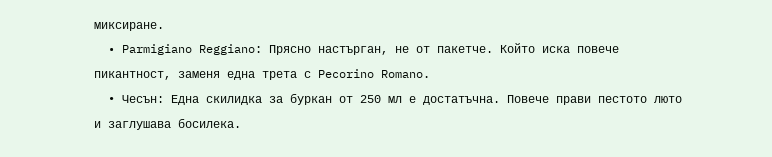миксиране.
  • Parmigiano Reggiano: Прясно настърган, не от пакетче. Който иска повече пикантност, заменя една трета с Pecorino Romano.
  • Чесън: Една скилидка за буркан от 250 мл е достатъчна. Повече прави пестото люто и заглушава босилека.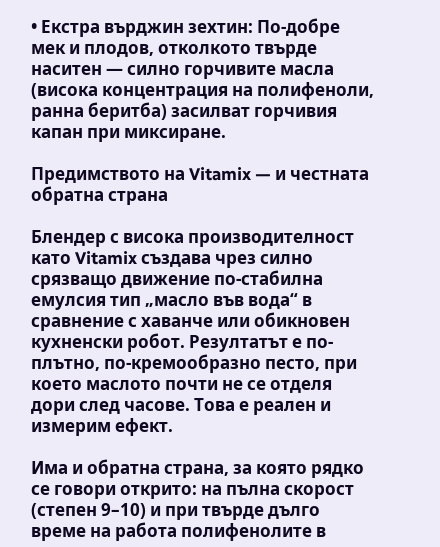• Екстра върджин зехтин: По-добре мек и плодов, отколкото твърде наситен — силно горчивите масла (висока концентрация на полифеноли, ранна беритба) засилват горчивия капан при миксиране.

Предимството на Vitamix — и честната обратна страна

Блендер с висока производителност като Vitamix създава чрез силно срязващо движение по-стабилна емулсия тип „масло във вода“ в сравнение с хаванче или обикновен кухненски робот. Резултатът е по-плътно, по-кремообразно песто, при което маслото почти не се отделя дори след часове. Това е реален и измерим ефект.

Има и обратна страна, за която рядко се говори открито: на пълна скорост (степен 9–10) и при твърде дълго време на работа полифенолите в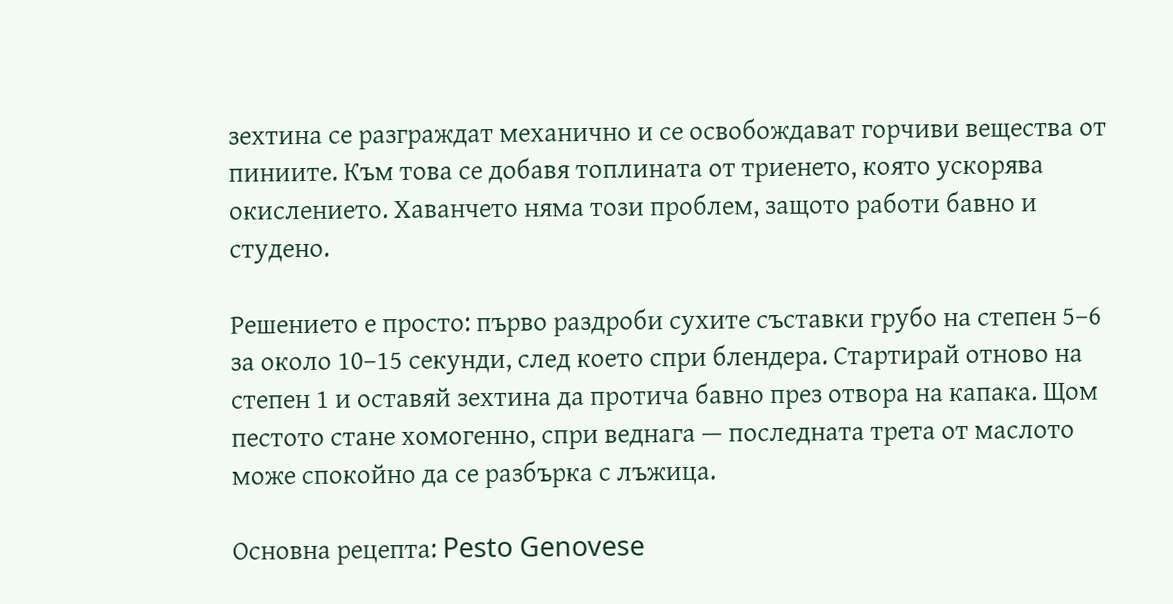зехтина се разграждат механично и се освобождават горчиви вещества от пиниите. Към това се добавя топлината от триенето, която ускорява окислението. Хаванчето няма този проблем, защото работи бавно и студено.

Решението е просто: първо раздроби сухите съставки грубо на степен 5–6 за около 10–15 секунди, след което спри блендера. Стартирай отново на степен 1 и оставяй зехтина да протича бавно през отвора на капака. Щом пестото стане хомогенно, спри веднага — последната трета от маслото може спокойно да се разбърка с лъжица.

Основна рецепта: Pesto Genovese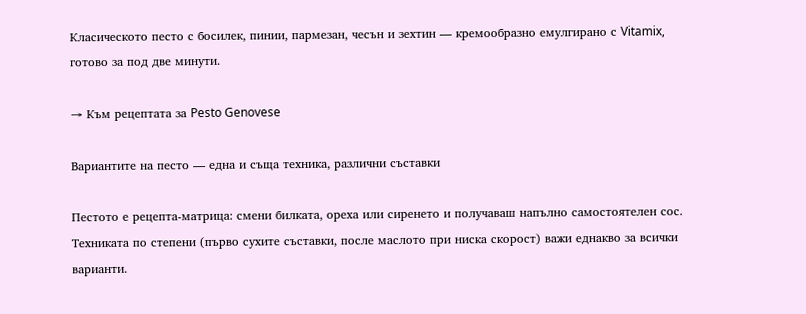Класическото песто с босилек, пинии, пармезан, чесън и зехтин — кремообразно емулгирано с Vitamix, готово за под две минути.

→ Към рецептата за Pesto Genovese

Вариантите на песто — една и съща техника, различни съставки

Пестото е рецепта-матрица: смени билката, ореха или сиренето и получаваш напълно самостоятелен сос. Техниката по степени (първо сухите съставки, после маслото при ниска скорост) важи еднакво за всички варианти.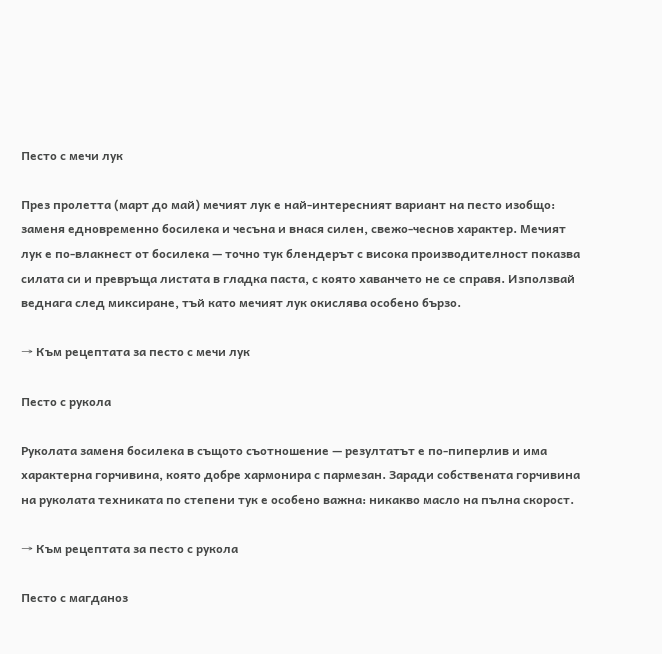Песто с мечи лук

През пролетта (март до май) мечият лук е най-интересният вариант на песто изобщо: заменя едновременно босилека и чесъна и внася силен, свежо-чеснов характер. Мечият лук е по-влакнест от босилека — точно тук блендерът с висока производителност показва силата си и превръща листата в гладка паста, с която хаванчето не се справя. Използвай веднага след миксиране, тъй като мечият лук окислява особено бързо.

→ Към рецептата за песто с мечи лук

Песто с рукола

Руколата заменя босилека в същото съотношение — резултатът е по-пиперлив и има характерна горчивина, която добре хармонира с пармезан. Заради собствената горчивина на руколата техниката по степени тук е особено важна: никакво масло на пълна скорост.

→ Към рецептата за песто с рукола

Песто с магданоз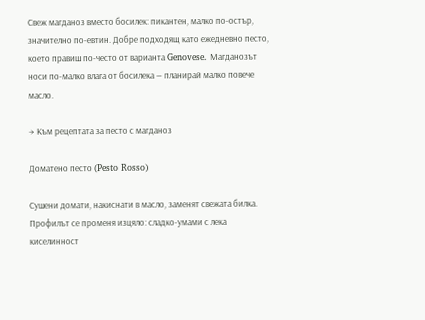Свеж магданоз вместо босилек: пикантен, малко по-остър, значително по-евтин. Добре подходящ като ежедневно песто, което правиш по-често от варианта Genovese. Магданозът носи по-малко влага от босилека — планирай малко повече масло.

→ Към рецептата за песто с магданоз

Доматено песто (Pesto Rosso)

Сушени домати, накиснати в масло, заменят свежата билка. Профилът се променя изцяло: сладко-умами с лека киселинност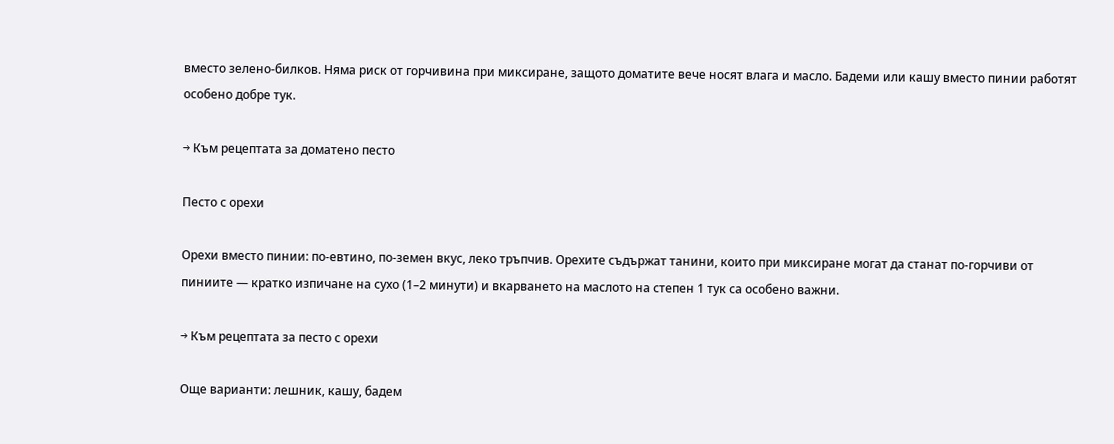вместо зелено-билков. Няма риск от горчивина при миксиране, защото доматите вече носят влага и масло. Бадеми или кашу вместо пинии работят особено добре тук.

→ Към рецептата за доматено песто

Песто с орехи

Орехи вместо пинии: по-евтино, по-земен вкус, леко тръпчив. Орехите съдържат танини, които при миксиране могат да станат по-горчиви от пиниите — кратко изпичане на сухо (1–2 минути) и вкарването на маслото на степен 1 тук са особено важни.

→ Към рецептата за песто с орехи

Още варианти: лешник, кашу, бадем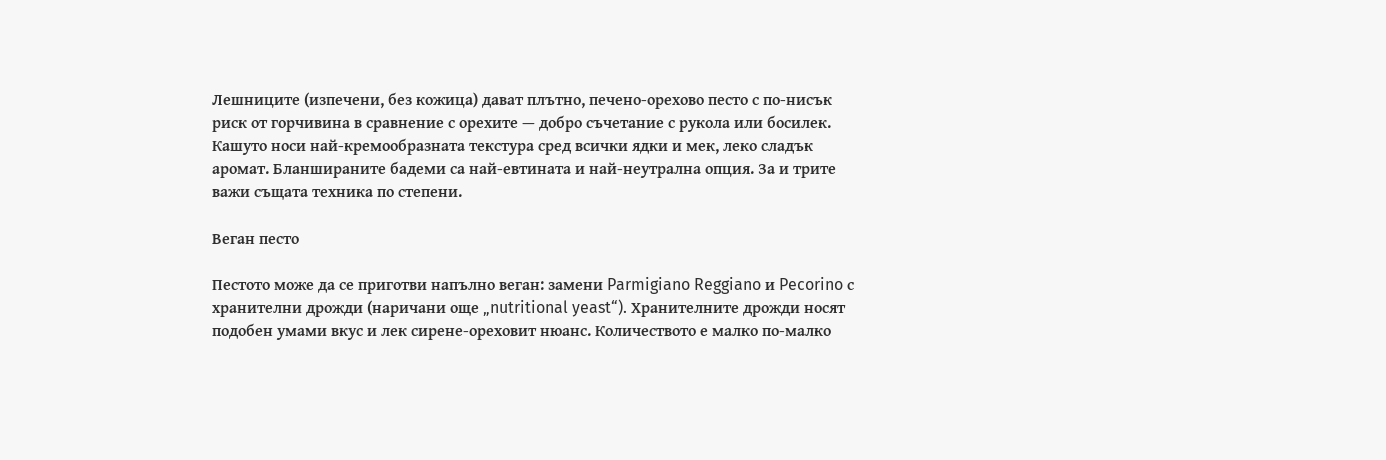Лешниците (изпечени, без кожица) дават плътно, печено-ореховo песто с по-нисък риск от горчивина в сравнение с орехите — добро съчетание с рукола или босилек. Кашуто носи най-кремообразната текстура сред всички ядки и мек, леко сладък аромат. Бланшираните бадеми са най-евтината и най-неутрална опция. За и трите важи същата техника по степени.

Веган песто

Пестото може да се приготви напълно веган: замени Parmigiano Reggiano и Pecorino с хранителни дрожди (наричани още „nutritional yeast“). Хранителните дрожди носят подобен умами вкус и лек сирене-ореховит нюанс. Количеството е малко по-малко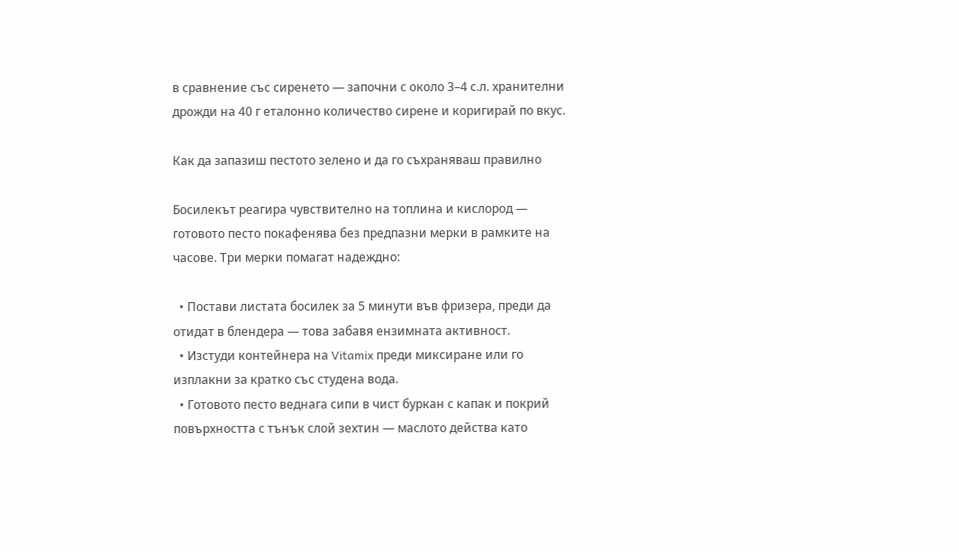в сравнение със сиренето — започни с около 3–4 с.л. хранителни дрожди на 40 г еталонно количество сирене и коригирай по вкус.

Как да запазиш пестото зелено и да го съхраняваш правилно

Босилекът реагира чувствително на топлина и кислород — готовото песто покафенява без предпазни мерки в рамките на часове. Три мерки помагат надеждно:

  • Постави листата босилек за 5 минути във фризера, преди да отидат в блендера — това забавя ензимната активност.
  • Изстуди контейнера на Vitamix преди миксиране или го изплакни за кратко със студена вода.
  • Готовото песто веднага сипи в чист буркан с капак и покрий повърхността с тънък слой зехтин — маслото действа като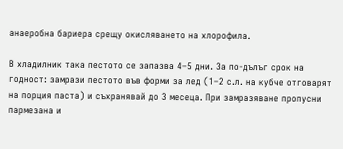анаеробна бариера срещу окисляването на хлорофила.

В хладилник така пестото се запазва 4–5 дни. За по-дълъг срок на годност: замрази пестото във форми за лед (1–2 с.л. на кубче отговарят на порция паста) и съхранявай до 3 месеца. При замразяване пропусни пармезана и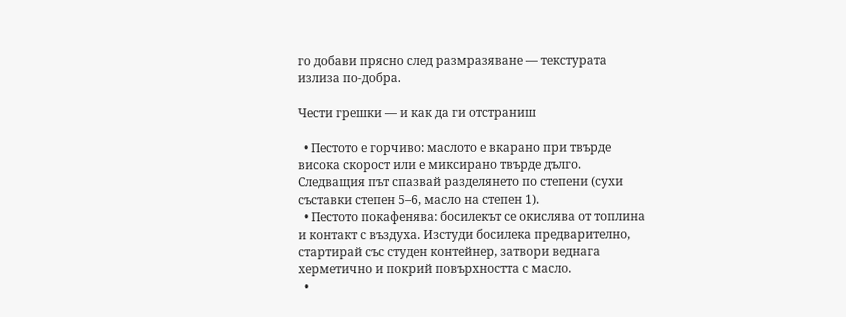го добави прясно след размразяване — текстурата излиза по-добра.

Чести грешки — и как да ги отстраниш

  • Пестото е горчиво: маслото е вкарано при твърде висока скорост или е миксирано твърде дълго. Следващия път спазвай разделянето по степени (сухи съставки степен 5–6, масло на степен 1).
  • Пестото покафенява: босилекът се окислява от топлина и контакт с въздуха. Изстуди босилека предварително, стартирай със студен контейнер, затвори веднага херметично и покрий повърхността с масло.
  •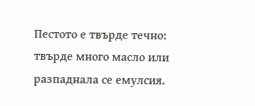Пестото е твърде течно: твърде много масло или разпаднала се емулсия.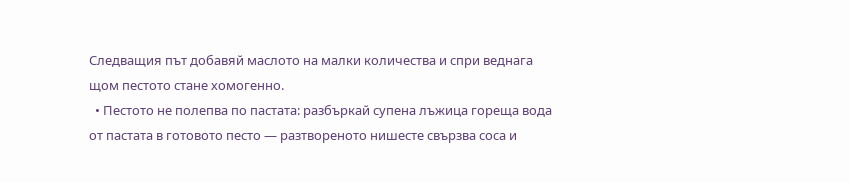Следващия път добавяй маслото на малки количества и спри веднага щом пестото стане хомогенно.
  • Пестото не полепва по пастата: разбъркай супена лъжица гореща вода от пастата в готовото песто — разтвореното нишесте свързва соса и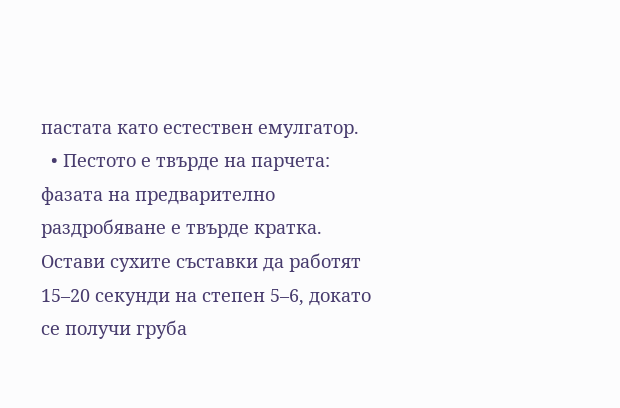пастата като естествен емулгатор.
  • Пестото е твърде на парчета: фазата на предварително раздробяване е твърде кратка. Остави сухите съставки да работят 15–20 секунди на степен 5–6, докато се получи груба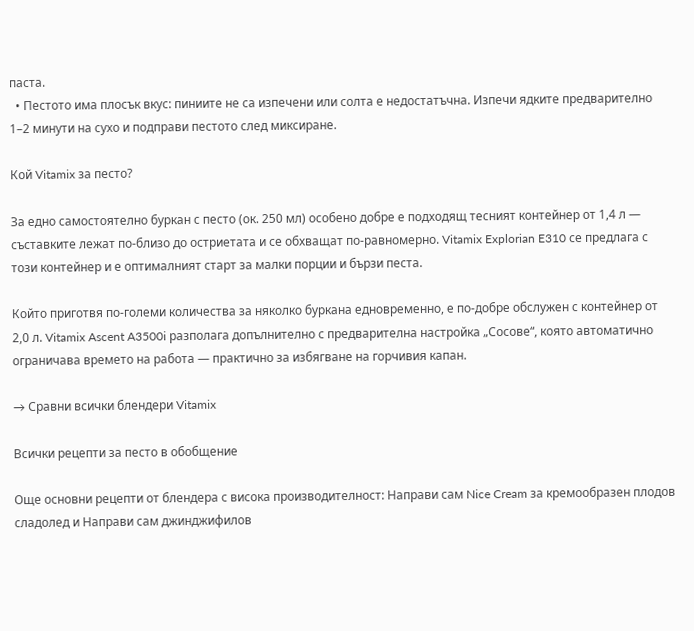паста.
  • Пестото има плосък вкус: пиниите не са изпечени или солта е недостатъчна. Изпечи ядките предварително 1–2 минути на сухо и подправи пестото след миксиране.

Кой Vitamix за песто?

За едно самостоятелно буркан с песто (ок. 250 мл) особено добре е подходящ тесният контейнер от 1,4 л — съставките лежат по-близо до остриетата и се обхващат по-равномерно. Vitamix Explorian E310 се предлага с този контейнер и е оптималният старт за малки порции и бързи песта.

Който приготвя по-големи количества за няколко буркана едновременно, е по-добре обслужен с контейнер от 2,0 л. Vitamix Ascent A3500i разполага допълнително с предварителна настройка „Сосове“, която автоматично ограничава времето на работа — практично за избягване на горчивия капан.

→ Сравни всички блендери Vitamix

Всички рецепти за песто в обобщение

Още основни рецепти от блендера с висока производителност: Направи сам Nice Cream за кремообразен плодов сладолед и Направи сам джинджифилов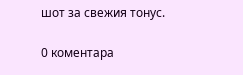шот за свежия тонус.

0 коментара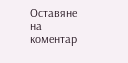Оставяне на коментар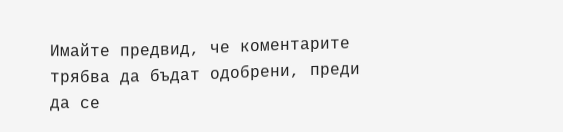Имайте предвид, че коментарите трябва да бъдат одобрени, преди да се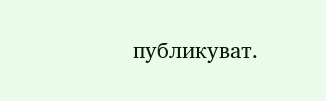публикуват.